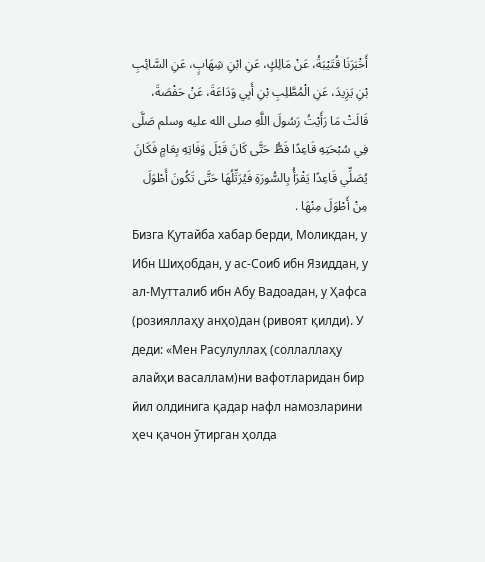أَخْبَرَنَا قُتَيْبَةُ، عَنْ مَالِكٍ، عَنِ ابْنِ شِهَابٍ، عَنِ السَّائِبِ بْنِ يَزِيدَ، عَنِ الْمُطَّلِبِ بْنِ أَبِي وَدَاعَةَ، عَنْ حَفْصَةَ، قَالَتْ مَا رَأَيْتُ رَسُولَ اللَّهِ صلى الله عليه وسلم صَلَّى فِي سُبْحَتِهِ قَاعِدًا قَطُّ حَتَّى كَانَ قَبْلَ وَفَاتِهِ بِعَامٍ فَكَانَ يُصَلِّي قَاعِدًا يَقْرَأُ بِالسُّورَةِ فَيُرَتِّلُهَا حَتَّى تَكُونَ أَطْوَلَ مِنْ أَطْوَلَ مِنْهَا .
Бизга Қутайба хабар берди, Моликдан, у Ибн Шиҳобдан, у ас-Соиб ибн Язиддан, у ал-Мутталиб ибн Абу Вадоадан, у Ҳафса (розияллаҳу анҳо)дан (ривоят қилди). У деди: «Мен Расулуллаҳ (соллаллаҳу алайҳи васаллам)ни вафотларидан бир йил олдинига қадар нафл намозларини ҳеч қачон ўтирган ҳолда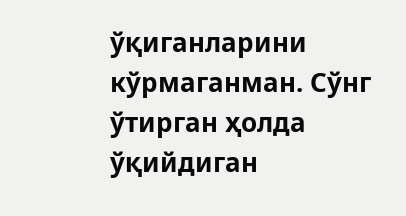ўқиганларини кўрмаганман. Сўнг ўтирган ҳолда ўқийдиган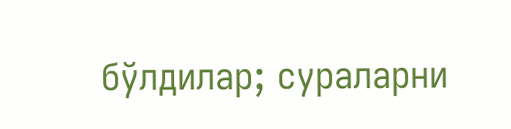бўлдилар; сураларни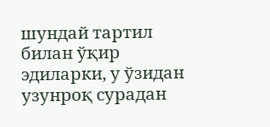шундай тартил билан ўқир эдиларки, у ўзидан узунроқ сурадан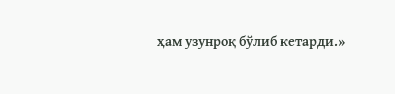ҳам узунроқ бўлиб кетарди.»